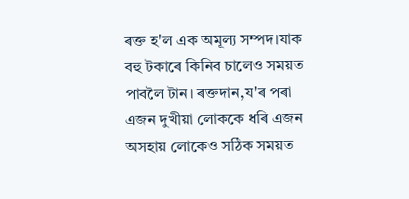ৰক্ত হ'ল এক অমূল্য সম্পদ।যাক বহু টকাৰে কিনিব চালেও সময়ত পাবলৈ টান। ৰক্তদান,য'ৰ পৰা এজন দুখীয়া লোককে ধৰি এজন অসহায় লোকেও সঠিক সময়ত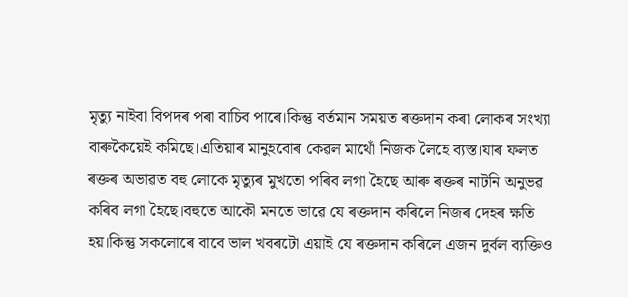মৃত্যু নাইবা বিপদৰ পৰা বাচিব পাৰে।কিন্তু বৰ্তমান সময়ত ৰক্তদান কৰা লোকৰ সংখ্যা বাৰুকৈয়েই কমিছে।এতিয়াৰ মানুহবোৰ কেৱল মাথোঁ নিজক লৈহে ব্যস্ত।যাৰ ফলত ৰক্তৰ অভাৱত বহু লোকে মৃত্যুৰ মুখতো পৰিব লগা হৈছে আৰু ৰক্তৰ নাটনি অনুভৱ কৰিব লগা হৈছে।বহুতে আকৌ মনতে ভাৱে যে ৰক্তদান কৰিলে নিজৰ দেহৰ ক্ষতি হয়।কিন্তু সকলোৰে বাবে ভাল খবৰটো এয়াই যে ৰক্তদান কৰিলে এজন দুৰ্বল ব্যক্তিও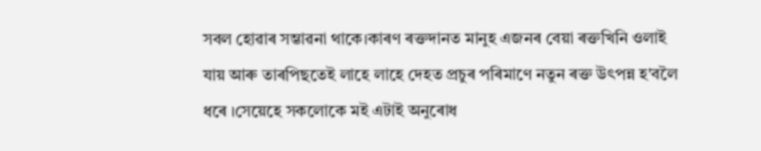সবল হোৱাৰ সম্ভাৱনা থাকে।কাৰণ ৰক্তদানত মানুহ এজনৰ বেয়া ৰক্তখিনি ওলাই যায় আৰু তাৰপিছতেই লাহে লাহে দেহত প্ৰচুৰ পৰিমাণে নতুন ৰক্ত উৎপন্ন হ'বলৈ ধৰে ।সেয়েহে সকলোকে মই এটাই অনুৰোধ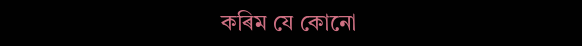কৰিম যে কোনো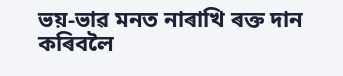ভয়-ভাৱ মনত নাৰাখি ৰক্ত দান কৰিবলৈ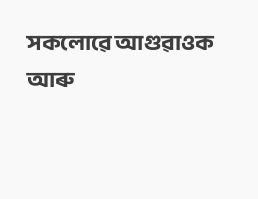সকলোৱে আগুৱাওক আৰু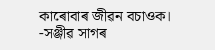কাৰোবাৰ জীৱন বচাওক।
-সঞ্জীৱ সাগৰ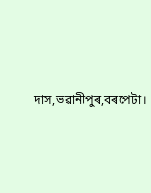দাস,ভৱানীপুৰ,বৰপেটা।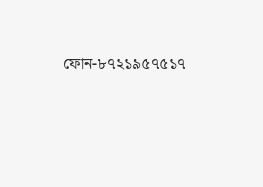ফোন-৮৭২১৯৫৭৫১৭